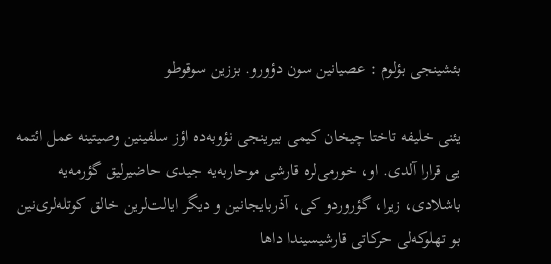بئشینجی بؤلوم : عصیانین سون دؤورو. بززین سوقوطو

یئنی خلیفه تاختا چیخان کیمی بیرینجی نؤوبه‌ده اؤز سلفینین وصیتینه عمل ائتمه یی قرارا آلدی. او، خورمی‌لره قارشی موحاربه‌یه جیدی حاضیرلیق گؤرمه‌یه باشلادی، زیرا، گؤروردو کی، آذربایجانین و دیگر ایالت‌لرین خالق کوتله‌لری‌نین بو تهلوکه‌لی حرکاتی قارشیسیندا داها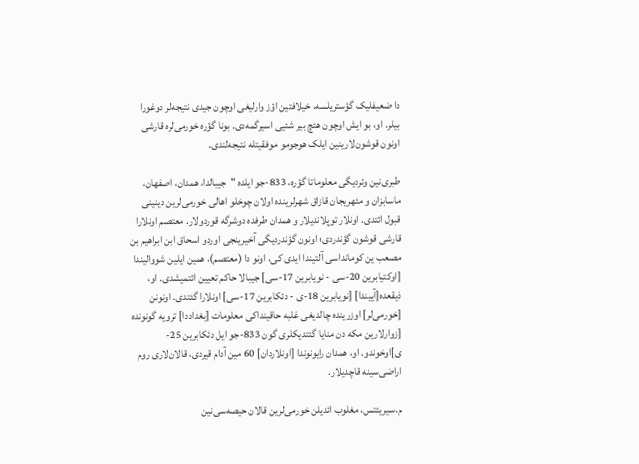دا ضعیفلیک گؤستریلسه، خیلافتین اؤز وارلیغی اوچون جیدی نتیجه‌لر دوغورا بیلر. او، بو ایش اوچون هئچ بیر شئیی اسیرگمه‌دی. بونا گؤره خورمی‌لره قارشی اونون قوشون‌لارینین ایلک هوجومو موفقیتله نتیجه‌لندی.

طبری‌نین وئردیگی معلوماتا گؤره، 833-جو ایلده "جیبالدا، همدان، اصفهان، ماسابزان و مئهریجان قازاق شهرلرینده اولان چوخلو اها‌لی خورمی‌لرین دینینی قبول ائتدی. اونلار توپلاندیلار و همدان طرفده دوشرگه قوردولار. معتصم اونلارا قارشی قوشون گؤندردی؛ اونون گؤندردیگی آخیرینجی اوردو اسحاق ابن ابراهیم بن مصعب ین کومانداسی آلتیندا ایدی کی، اونو دا (معتصم)، همین ایلین شووالیندا [اوکتیابرین 20-سی - نویابرین 17-سی] جیبالا حاکم تعیین ائتمیشدی. او، ذیقعده[آییندا] [نویابرین 18-ی - دئکابرین 17-سی] اونلارا گئتدی. اونونن [خورمی‌لر] اوزرینده چالدیغی غلبه حاقینداکی معلومات [بغداددا] ترویه گونونده [زوارلارین مکه دن منایا گئتدیکلری گون 833-جو ایل دئکابرین 25-ی]اوخوندو. او، همدان رایونوندا [اونلاردان] 60 مین آدام قیردی، قالان‌لاری روم اراضی‌سینه قاچدیلار.

م.سیریئتس، مغلوب ائدیلن خورمی‌لرین قالان حیصه‌سی‌نین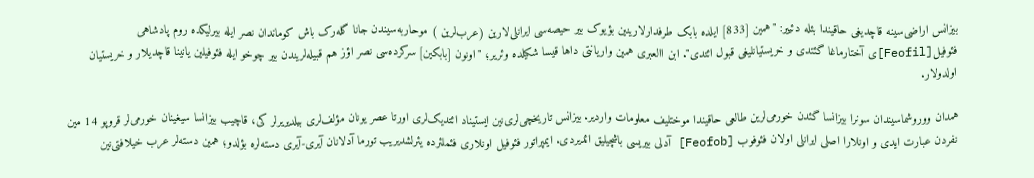بیزانس اراضی‌سینه قاچدیغی حاقیندا بئله دئییر: "همین [833] ایلده بابک طرفدارلارینین بؤیوک بیر حیصه‌سی ایرانلی‌لارین (عرب‌لرین ) موحاربه‌سیندن جانا گله‌رک باش کوماندان نصر ایله بیرلیکده روم پادشاهی فئوفیل[Feofil]ی آختارماغا گئتدی و خریستیانلیغی قبول ائتدی". ابن االعبری همین واریانتی داها قیسا شکیلده وئریر؛ "اونون [بابکین] سرکرده‌سی نصر اؤز هم قبیله‌لریندن بیر چوخو ایله فئوفیلین یانینا قاچدیلار و خریستیان اولدولار.

همدان ووروشماسیندان سونرا بیزانسا گئدن خورمی‌لرین طالعی حاقیندا موختلیف معلومات واردیر. بیزانس تاریخچی‌لری‌نین ایستیناد ائتدیک‌لری اورتا عصر یونان مؤلف‌لری بیلدیریرلر کی، قاچیب بیزانسا سیغینان خورمی‌لر قروپو 14 مین نفردن عبارت ایدی و اونلارا اصلی ایرانلی اولان فئوفوب [Feofob] آدلی بیریسی باشچیلیق ائدیردی. ایمپراتور فئوفیل اونلاری فئملئرده یئرلشدیریب تورما آدلانان آیری-آیری دسته‌لره بؤلدو؛ همین دسته‌لر عرب خیلافتی‌نین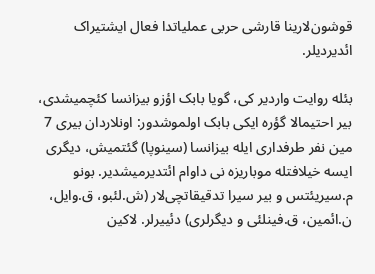قوشون‌لارینا قارشی حربی عملیاتدا فعال ایشتیراک ائدیردیلر.

بئله روایت واردیر کی، گویا بابک اؤزو بیزانسا کئچمیشدی، بیر احتیمالا گؤره ایکی بابک اولموشدور: اونلاردان بیری 7 مین نفر طرفداری ایله بیزانسا (سینوپا) گئتمیش، دیگری ایسه خیلافتله موباریزه نی داوام ائتدیرمیشدیر. بونو م.سیریئتس و بیر سیرا تدقیقاتچی‌لار (ش.لئبو، ق.وایل، ن.ائمین، ق.فینلئی و دیگرلری) دئییرلر. لاکین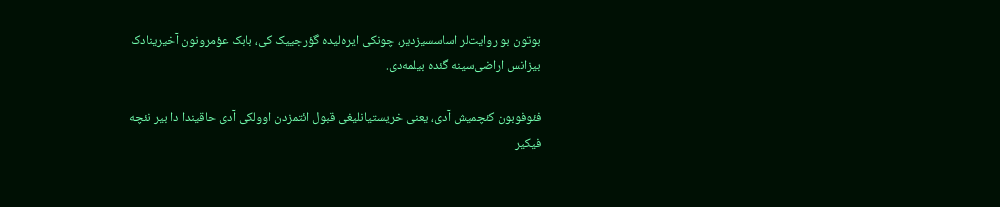بوتون بو روایت‌لر اساسسیزدیر، چونکی ایره‌لیده گؤرجییک کی، بابک عؤمرونون آخیرینادک بیزانس اراضی‌سینه گئده بیلمه‌دی.

فئوفوبون کئچمیش آدی، یعنی خریستیانلیغی قبول ائتمزدن اوولکی آدی حاقیندا دا بیر نئچه فیکیر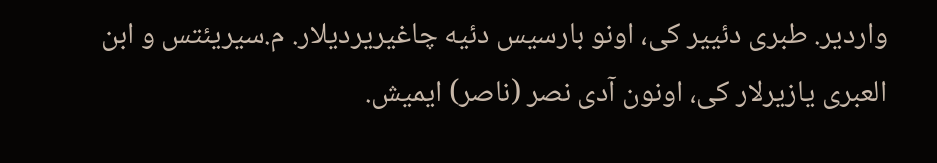واردیر. طبری دئییر کی، اونو بارسیس دئیه چاغیریردیلار. م.سیریئتس و ابن العبری یازیرلار کی، اونون آدی نصر (ناصر) ایمیش.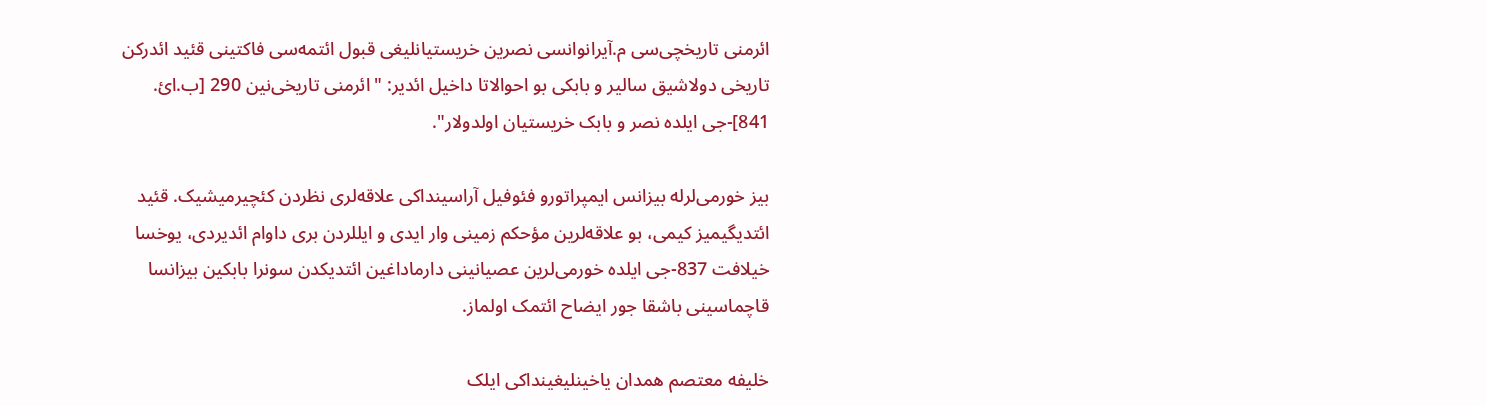ائرمنی تاریخچی‌سی م.آیرانوانسی نصرین خریستیانلیغی قبول ائتمه‌سی فاکتینی قئید ائدرکن تاریخی دولاشیق سالیر و بابکی بو احوالاتا داخیل ائدیر: "ائرمنی تاریخی‌نین 290 [ب.ائ. 841]-جی ایلده نصر و بابک خریستیان اولدولار".

بیز خورمی‌لرله بیزانس ایمپراتورو فئوفیل آراسینداکی علاقه‌لری نظردن کئچیرمیشیک. قئید ائتدیگیمیز کیمی، بو علاقه‌لرین مؤحکم زمینی وار ایدی و ایللردن بری داوام ائدیردی، یوخسا خیلافت 837-جی ایلده خورمی‌لرین عصیانینی دارماداغین ائتدیکدن سونرا بابکین بیزانسا قاچماسینی باشقا جور ایضاح ائتمک اولماز.

خلیفه معتصم همدان یاخینلیغینداکی ایلک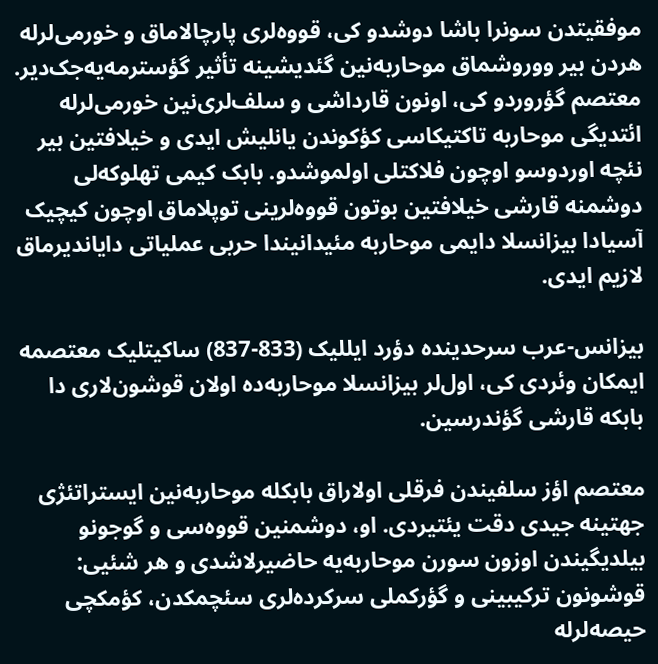موفقیتدن سونرا باشا دوشدو کی، قووه‌لری پارچالاماق و خورمی‌لرله هردن بیر ووروشماق موحاربه‌نین گئدیشینه تأثیر گؤسترمه‌یه‌جک‌دیر. معتصم گؤروردو کی، اونون قارداشی و سلف‌لری‌نین خورمی‌لرله ائتدیگی موحاربه تاکتیکاسی کؤکوندن یانلیش ایدی و خیلافتین بیر نئچه اوردوسو اوچون فلاکتلی اولموشدو. بابک کیمی تهلوکه‌لی دوشمنه قارشی خیلافتین بوتون قووه‌لرینی توپلاماق اوچون کیچیک آسیادا بیزانسلا دایمی موحاربه مئیدانیندا حربی عملیاتی دایاندیرماق لازیم ایدی.

بیزانس-عرب سرحدینده دؤرد ایللیک (833-837) ساکیتلیک معتصمه ایمکان وئردی کی، اول‌لر بیزانسلا موحاربه‌ده اولان قوشون‌لاری دا بابکه قارشی گؤندرسین.

معتصم اؤز سلفیندن فرقلی اولا‌راق بابکله موحاربه‌نین ایستراتئژی جهتینه جیدی دقت یئتیردی. او، دوشمنین قووه‌سی و گوجونو بیلدیگیندن اوزون سورن موحاربه‌یه حاضیرلاشدی و هر شئیی: قوشونون ترکیبینی و گؤرکملی سرکرده‌لری سئچمکدن، کؤمکچی حیصه‌لرله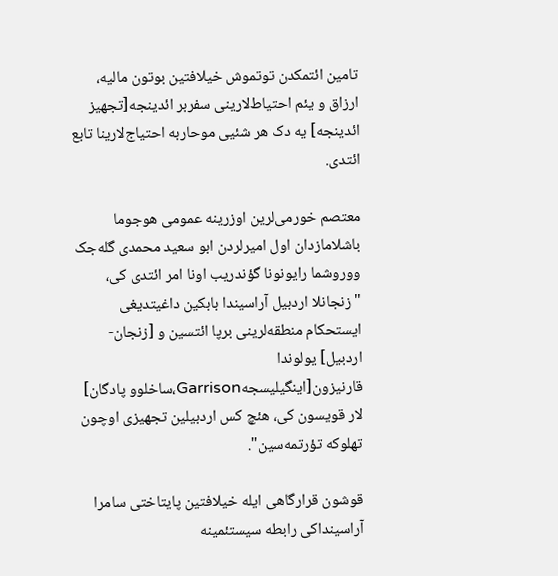تامین ائتمکدن توتموش خیلافتین بوتون مالیه، ارزاق و یئم احتیاط‌لارینی سفربر ائدینجه[تجهیز ائدینجه] یه دک هر شئیی موحاربه احتیاج‌لارینا تابع ائتدی.

معتصم خورمی‌لرین اوزرینه عمومی هوجوما باشلامازدان اول امیرلردن ابو سعید محمدی گله‌جک ووروشما رایونونا گؤندریب اونا امر ائتدی کی، "زنجانلا اردبیل آراسیندا بابکین داغیتدیغی ایستحکام منطقه‌لرینی برپا ائتسین و [زنجان-اردبیل] یولوندا قارنیزون[اینگیلیسجهGarrison،ساخلوو پادگان] لار قویسون کی، هئچ کس اردبیلین تجهیزی اوچون تهلوکه تؤرتمه‌سین".

قوشون قرارگاهی ایله خیلافتین پایتاختی سامرا آراسینداکی رابطه سیستئمینه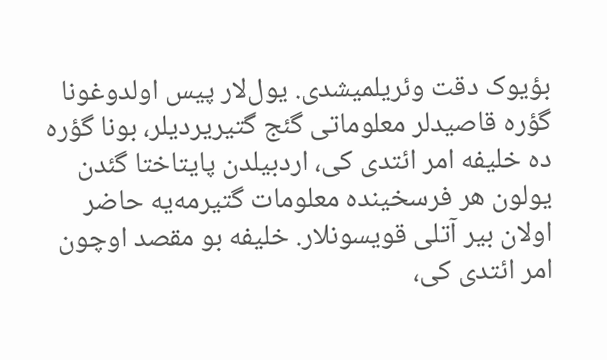بؤیوک دقت وئریلمیشدی. یول‌لار پیس اولدوغونا گؤره قاصیدلر معلوماتی گئج گتیریردیلر، بونا گؤره ده خلیفه امر ائتدی کی، اردبیلدن پایتاختا گئدن یولون هر فرسخینده معلومات گتیرمه‌یه حاضر اولان بیر آتلی قویسونلار. خلیفه بو مقصد اوچون امر ائتدی کی،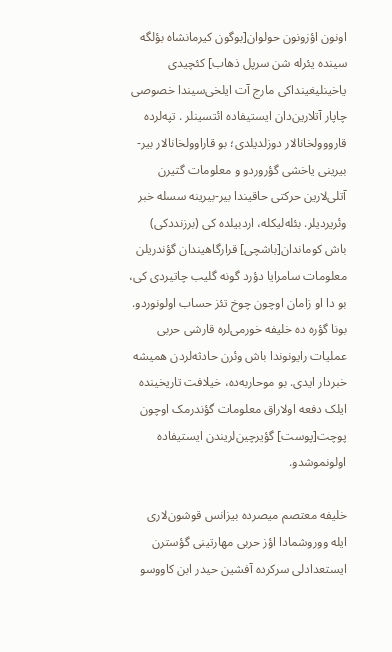اونون اؤزونون حولوان[بوگون کیرمانشاه بؤلگه سینده یئرله شن سرپل ذهاب] کئچیدی یاخینلیغینداکی مارج آت ایلخی‌سیندا خصوصی چاپار آتلارین‌دان ایستیفاده ائتسینلر . تپه‌لرده قارووولخانا‌لار دوزلدیلدی؛ بو قاراوولخانا‌لار بیر-بیرینی یاخشی گؤروردو و معلومات گتیرن آتلی‌لارین حرکتی حاقیندا بیر-بیرینه سسله خبر وئریردیلر. بئله‌لیکله، اردبیلده کی (برزنددکی) باش کوماندان[باشچی] قرارگاهیندان گؤندریلن معلومات سامرایا دؤرد گونه گلیب چاتیردی کی، بو دا او زامان اوچون چوخ تئز حساب اولونوردو. بونا گؤره ده خلیفه خورمی‌لره قارشی حربی عملیات رایونوندا باش وئرن حادثه‌لردن همیشه خبردار ایدی. بو موحاربه‌ده، خیلافت تاریخینده ایلک دفعه اولا‌راق معلومات گؤندرمک اوچون پوچت[پوست] گؤیرچین‌لریندن ایستیفاده اولونموشدو.

خلیفه معتصم میصرده بیزانس قوشون‌لاری ایله ووروشمادا اؤز حربی مهارتینی گؤسترن ایستعدادلی سرکرده آفشین حیدر ابن کاووسو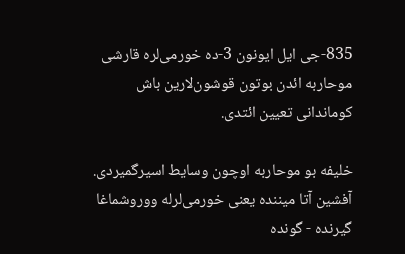835-جی ایل ایونون 3-ده خورمی‌لره قارشی موحاربه ائدن بوتون قوشون‌لارین باش کوماندانی تعیین ائتدی.

خلیفه بو موحاربه اوچون وسایط اسیرگمیردی. آفشین آتا میننده یعنی خورمی‌لرله ووروشماغا گیرنده - گونده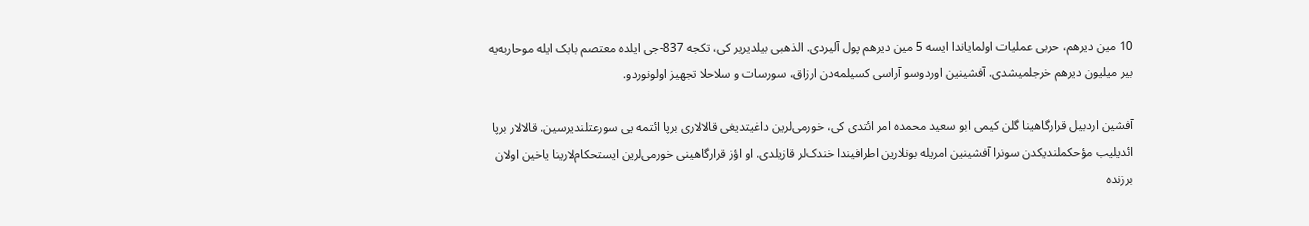10 مین دیرهم، حربی عملیات اولمایاندا ایسه 5 مین دیرهم پول آلیردی. الذهبی بیلدیریر کی، تکجه 837-جی ایلده معتصم بابک ایله موحاربه‌یه بیر میلیون دیرهم خرجلمیشدی. آفشینین اوردوسو آراسی کسیلمه‌دن ارزاق، سورسات و سلاحلا تجهیز اولونوردو.

آفشین اردبیل قرارگاهینا گلن کیمی ابو سعید محمده امر ائتدی کی، خورمی‌لرین داغیتدیغی قالا‌لاری برپا ائتمه یی سورعتلندیرسین. قالا‌لار برپا ائدیلیب مؤحکملندیکدن سونرا آفشینین امریله بونلارین اطرافیندا خندک‌لر قازیلدی. او اؤز قرارگاهینی خورمی‌لرین ایستحکام‌لارینا یاخین اولان برزنده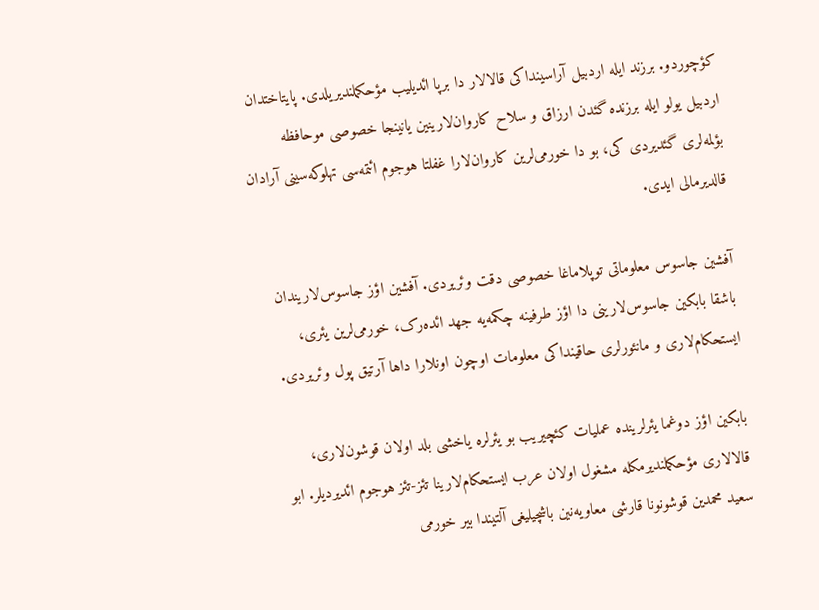کؤچوردو. برزند ایله اردبیل آراسینداکی قالا‌لار دا برپا ائدیلیب مؤحکملندیریلدی. پایتاختدان اردبیل یولو ایله برزنده گئدن ارزاق و سلاح کاروان‌لارینین یانینجا خصوصی موحافظه بؤلمه‌لری گئدیردی کی، بو دا خورمی‌لرین کاروان‌لارا غفلتا هوجوم ائتمه‌سی تهلوکه‌سینی آرا‌دان قالدیرما‌لی ایدی.

آفشین جاسوس معلوماتی توپلاماغا خصوصی دقت وئریردی. آفشین اؤز جاسوس‌لاریندان باشقا بابکین جاسوس‌لارینی دا اؤز طرفینه چکمه‌یه جهد ائده‌رک، خورمی‌لرین یئری، ایستحکام‌لاری و مانئورلری حاقینداکی معلومات اوچون اونلارا داها آرتیق پول وئریردی.

بابکین اؤز دوغما یئرلرینده عملیات کئچیریب بو یئرلره یاخشی بلد اولان قوشون‌لاری، قالا‌لاری مؤحکملندیرمکله مشغول اولان عرب ایستحکام‌لارینا تئز-تئز هوجوم ائدیردیلر. ابو سعید محمدین قوشونونا قارشی معاویه‌نین باشچیلیغی آلتیندا بیر خورمی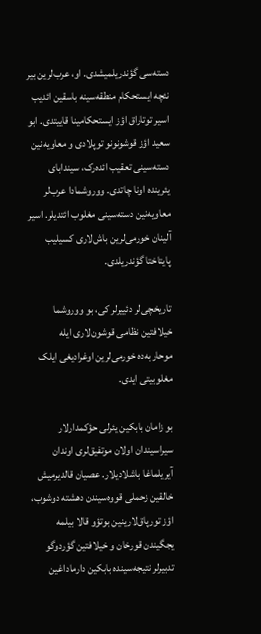دسته‌سی گؤندریلمیشدی. او، عرب‌لرین بیر نئچه ایستحکام منطقه‌سینه باسقین ائدیب اسیر توتا‌راق اؤز ایستحکامینا قاییتدی. ابو سعید اؤز قوشونونو توپلادی و معاویه‌نین دسته‌سینی تعقیب ائده‌رک، سیندابای یئرینده اونا چاتدی. ووروشمادا عرب‌لر معاویه‌نین دسته‌سینی مغلوب ائتدیلر. اسیر آلینان خورمی‌لرین باش‌لاری کسیلیب پایتاختا گؤندریلدی.

تاریخچی‌لر دئییرلر کی، بو ووروشما خیلافتین نظامی قوشون‌لاری ایله موحاربه‌ده خورمی‌لرین اوغرادیغی ایلک مغلوبیتی ایدی.

بو زامان بابکین یئرلی حؤکمدارلار سیراسیندان اولان موتفیق‌لری اوندان آیریلماغا باشلادیلار. عصیان قالدیرمیش خالقین زحملی قووه‌سیندن دهشته دوشوب، اؤز تورپاق‌لارینین بوتؤو قالا بیلمه یجگیندن قورخان و خیلافتین گؤردوگو تدبیرلر نتیجه‌سینده بابکین دارماداغین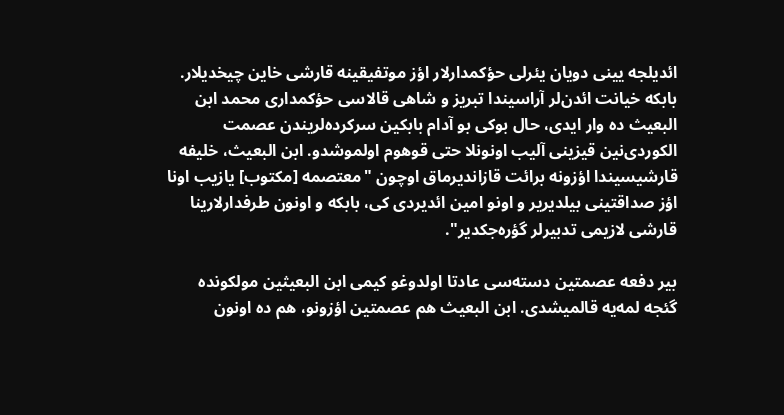ائدیلجه یینی دویان یئرلی حؤکمدارلار اؤز موتفیقینه قارشی خاین چیخدیلار. بابکه خیانت ائدن‌لر آراسیندا تبریز و شاهی قالاسی حؤکمداری محمد ابن البعیث ده وار ایدی، حال بوکی بو آدام بابکین سرکرده‌لریندن عصمت الکوردی‌نین قیزینی آلیب اونونلا حتی قوهوم اولموشدو. ابن البعیث، خلیفه قارشیسیندا اؤزونه برائت قازاندیرماق اوچون "معتصمه [مکتوب] یازیب اونا اؤز صداقتینی بیلدیریر و اونو امین ائدیردی کی، بابکه و اونون طرفدارلارینا قارشی لازیمی تدبیرلر گؤره‌جکدیر".

بیر دفعه عصمتین دسته‌سی عادتا اولدوغو کیمی ابن البعیثین مولکونده گئجه لمه‌یه قالمیشدی. ابن البعیث هم عصمتین اؤزونو، هم ده اونون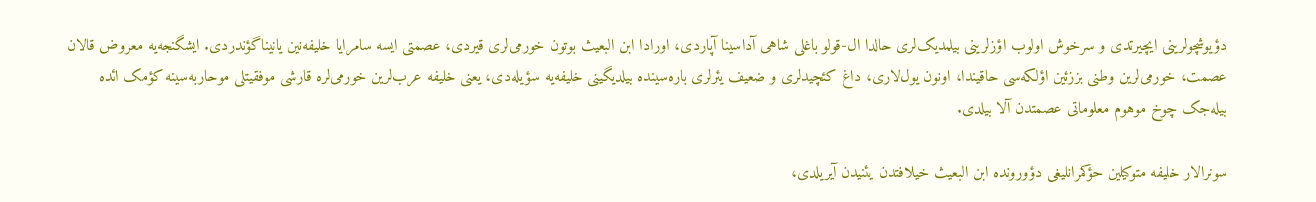دؤیوشچولرینی ایچیرتدی و سرخوش اولوب اؤزلرینی بیلمدیک‌لری حالدا ال-قولو باغلی شاهی آداسینا آپاردی، اورادا ابن البعیث بوتون خورمی‌لری قیردی، عصمتی ایسه سامرایا خلیفه‌نین یانیناگؤندردی. ایشگنجه‌یه معروض قالان عصمت، خورمی‌لرین وطنی بززئین اؤلکه‌سی حاقیندا، اونون یول‌لاری، داغ کئچیدلری و ضعیف یئرلری باره‌سینده بیلدیگینی خلیفه‌یه سؤیله‌دی، یعنی خلیفه عرب‌لرین خورمی‌لره قارشی موفقیتلی موحاربه‌سینه کؤمک ائده بیله‌جک چوخ موهوم معلوماتی عصمتدن آلا بیلدی.

سونرا‌لار خلیفه متوکیلین حؤکمرا‌نلیغی دؤورونده ابن البعیث خیلافتدن یئنیدن آیریلدی،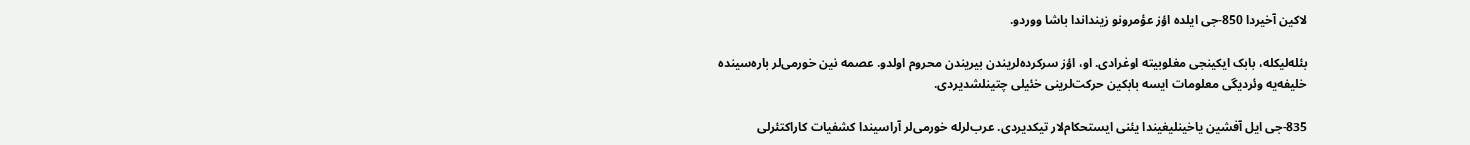لاکین آخیردا 850-جی ایلده اؤز عؤمرونو زینداندا باشا ووردو.

بئله‌لیکله، بابک ایکینجی مغلوبیته اوغرادی. او، اؤز سرکرده‌لریندن بیریندن محروم اولدو. عصمه نین خورمی‌لر باره‌سینده خلیفه‌یه وئردیگی معلومات ایسه بابکین حرکت‌لرینی خئیلی چتینلشدیردی.

835-جی ایل آفشین یاخینلیغیندا یئنی ایستحکام‌لار تیکدیردی. عرب‌لرله خورمی‌لر آراسیندا کشفیات کاراکتئرلی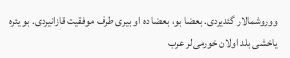ووروشما‌لار گئدیردی. بعضا بو، بعضا ده او بیری طرف موفقیت قازانیردی. بو یئره یاخشی بلد اولان خورمی‌لر عرب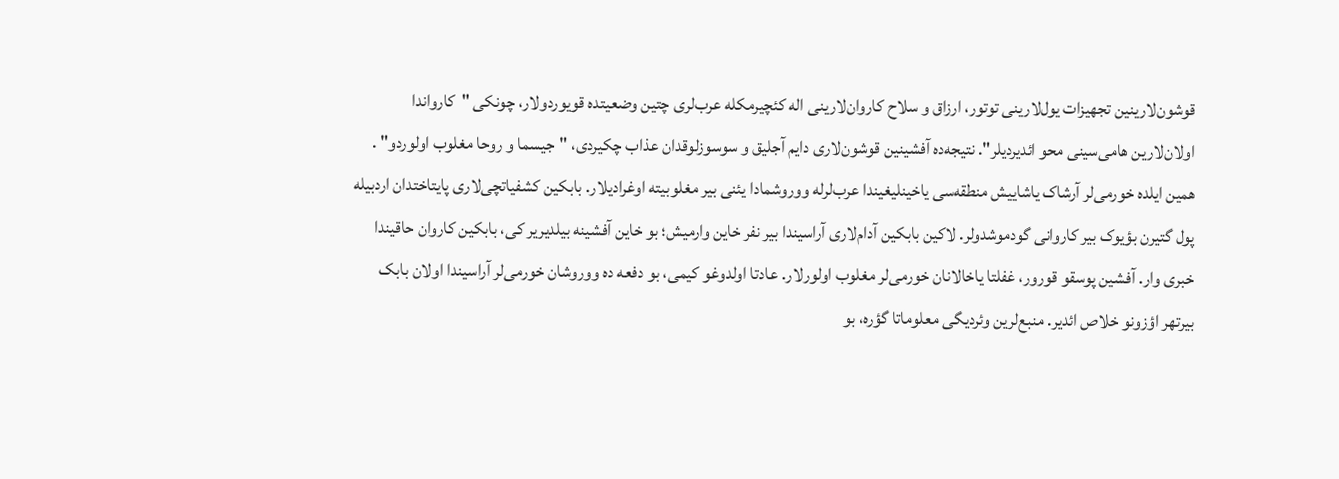قوشون‌لارینین تجهیزات یول‌لارینی توتور، ارزاق و سلاح کاروان‌لارینی اله کئچیرمکله عرب‌لری چتین وضعیتده قویوردولار، چونکی "کارواندا اولان‌لارین هامی‌سینی محو ائدیردیلر". نتیجه‌ده آفشینین قوشون‌لاری دایم آجلیق و سوسوزلوقدان عذاب چکیردی، "جیسما و روحا مغلوب اولوردو" . همین ایلده خورمی‌لر آرشاک یاشاییش منطقه‌سی یاخینلیغیندا عرب‌لرله ووروشمادا یئنی بیر مغلوبیته اوغرادیلار. بابکین کشفیاتچی‌لاری پایتاختدان اردبیله پول گتیرن بؤیوک بیر کاروانی گودموشدولر. لاکین بابکین آدام‌لاری آراسیندا بیر نفر خاین وارمیش؛ بو خاین آفشینه بیلدیریر کی، بابکین کاروان حاقیندا خبری وار. آفشین پوسقو قورور، غفلتا یاخا‌لانان خورمی‌لر مغلوب اولورلار. عادتا اولدوغو کیمی، بو دفعه ده ووروشان خورمی‌لر آراسیندا اولان بابک بیرتهر اؤزونو خلاص ائدیر. منبع‌لرین وئردیگی معلوماتا گؤره، بو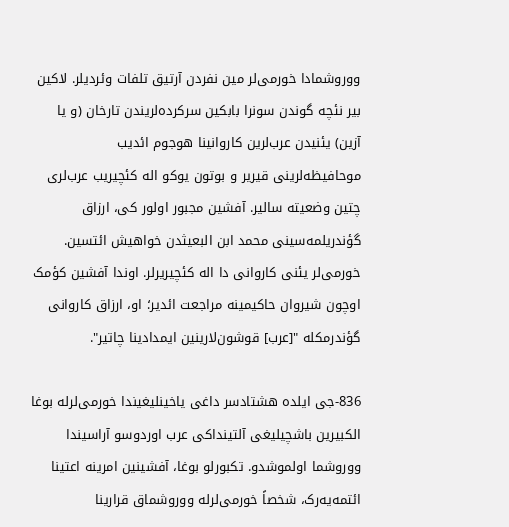ووروشمادا خورمی‌لر مین نفردن آرتیق تلفات وئردیلر. لاکین بیر نئچه گوندن سونرا بابکین سرکرده‌لریندن تارخان (و یا آزین) یئنیدن عرب‌لرین کاروانینا هوجوم ائدیب موحافیظه‌لرینی قیریر و بوتون یوکو اله کئچیریب عرب‌لری چتین وضعیته سالیر. آفشین مجبور اولور کی، ارزاق گؤندریلمه‌سینی محمد ابن البعیثدن خواهیش ائتسین. خورمی‌لر یئنی کاروانی دا اله کئچیریرلر. اوندا آفشین کؤمک اوچون شیروان حاکیمینه مراجعت ائدیر؛ او، ارزاق کاروانی گؤندرمکله "[عرب] قوشون‌لارینین ایمدادینا چاتیر".

836-جی ایلده هشتادسر داغی یاخینلیغیندا خورمی‌لرله بوغا الکبیرین باشچیلیغی آلتینداکی عرب اوردوسو آراسیندا ووروشما اولموشدو. تکبورلو بوغا، آفشینین امرینه اعتینا ائتمه‌یه‌رک، شخصاً خورمی‌لرله ووروشماق قرارینا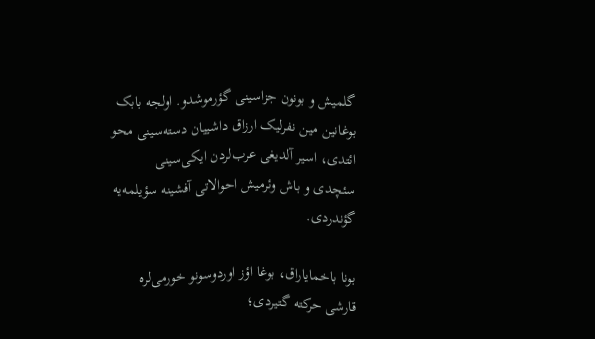گلمیش و بونون جزاسینی گؤرموشدو. اولجه بابک بوغانین مین نفرلیک ارزاق داشییان دسته‌سینی محو ائتدی، اسیر آلدیغی عرب‌لردن ایکی‌سینی سئچدی و باش وئرمیش احوالاتی آفشینه سؤیلمه‌یه گؤندردی.

بونا باخمایا‌راق، بوغا اؤز اوردوسونو خورمی‌لره قارشی حرکته گتیردی؛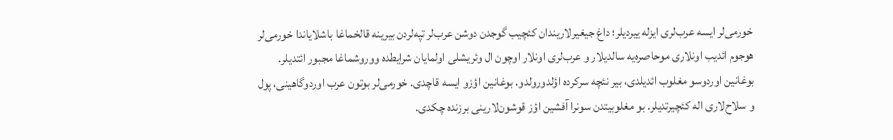خورمی‌لر ایسه عرب‌لری ایزله ییردیلر؛ داغ جیغیرلاریندان کئچیب گوجدن دوشن عرب‌لر تپه‌لردن بیرینه قالخماغا باشلایاندا خورمی‌لر هوجوم ائدیب اونلاری موحاصره‌یه سالدیلار و عرب‌لری اونلار اوچون ال وئریشلی اولمایان شرایطده ووروشماغا مجبور ائتدیلر. بوغانین اوردوسو مغلوب ائدیلدی، بیر نئچه سرکرده اؤلدورولدو. بوغانین اؤزو ایسه قاچدی. خورمی‌لر بوتون عرب اوردوگاهینی، پول و سلاح‌لاری اله کئچیرتدیلر. بو مغلوبیتدن سونرا آفشین اؤز قوشون‌لارینی برزنده چکدی.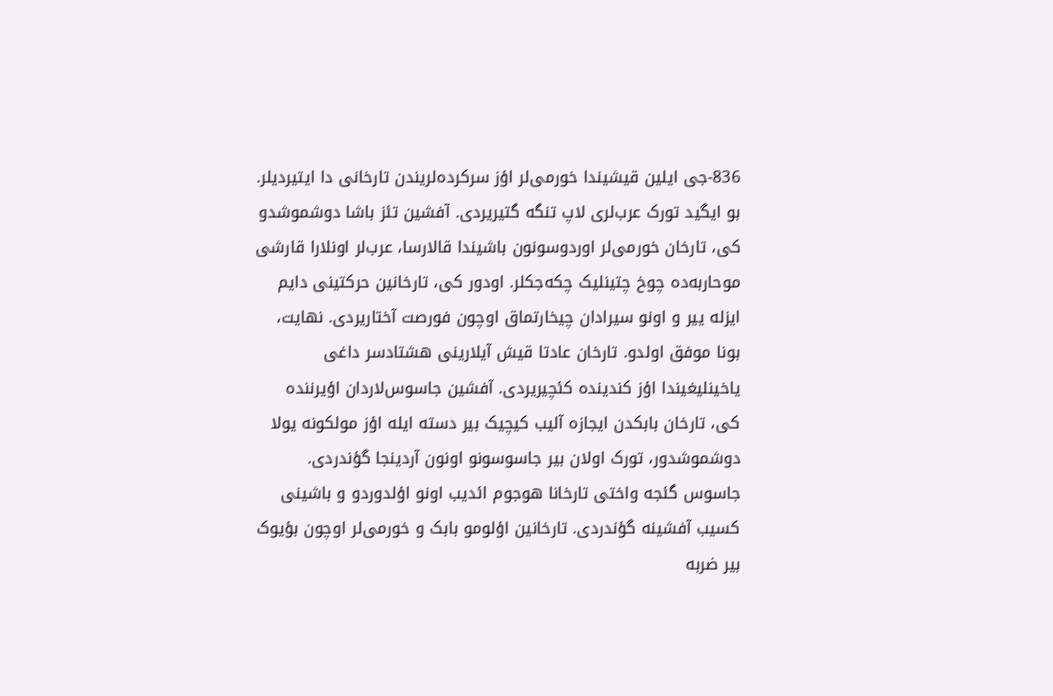836-جی ایلین قیشیندا خورمی‌لر اؤز سرکرده‌لریندن تارخانی دا ایتیرد‌یلر. بو ایگید تورک عرب‌لری لاپ تنگه گتیریردی. آفشین تئز باشا دوشموشدو کی، تارخان خورمی‌لر اوردوسونون باشیندا قالارسا، عرب‌لر اونلارا قارشی موحاربه‌ده چوخ چتینلیک چکه‌جکلر. اودور کی، تارخانین حرکتینی دایم ایزله ییر و اونو سیرا‌دان چیخارتماق اوچون فورصت آختاریردی. نهایت، بونا موفق اولدو. تارخان عادتا قیش آیلارینی هشتادسر داغی یاخینلیغیندا اؤز کندینده کئچیریردی. آفشین جاسوس‌لاردان اؤیرننده کی، تارخان بابکدن ایجازه آلیب کیچیک بیر دسته ایله اؤز مولکونه یولا دوشموشدور، تورک اولان بیر جاسوسونو اونون آردینجا گؤندردی. جاسوس گئجه واختی تارخانا هوجوم ائدیب اونو اؤلدوردو و باشینی کسیب آفشینه گؤندردی. تارخانین اؤلومو بابک و خورمی‌لر اوچون بؤیوک بیر ضربه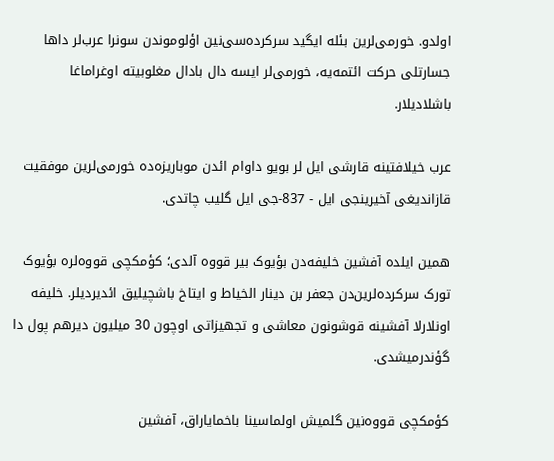اولدو. خورمی‌لرین بئله ایگید سرکرده‌سی‌نین اؤلوموندن سونرا عرب‌لر داها جسارتلی حرکت ائتمه‌یه، خورمی‌لر ایسه دال بادال مغلوبیته اوغراماغا باشلادیلار.

عرب خیلافتینه قارشی ایل لر بویو داوام ائدن موباریزه‌ده خورمی‌لرین موفقیت قازاندیغی آخیرینجی ایل - 837-جی ایل گلیب چاتدی.

همین ایلده آفشین خلیفه‌دن بؤیوک بیر قووه آلدی؛ کؤمکچی قووه‌لره بؤیوک تورک سرکرده‌لرین‌دن جعفر بن دینار الخیاط و ایتاخ باشچیلیق ائدیردیلر. خلیفه اونلارلا آفشینه قوشونون معاشی و تجهیزاتی اوچون 30 میلیون دیرهم پول دا گؤندرمیشدی.

کؤمکچی قووه‌نین گلمیش اولماسینا باخمایا‌راق، آفشین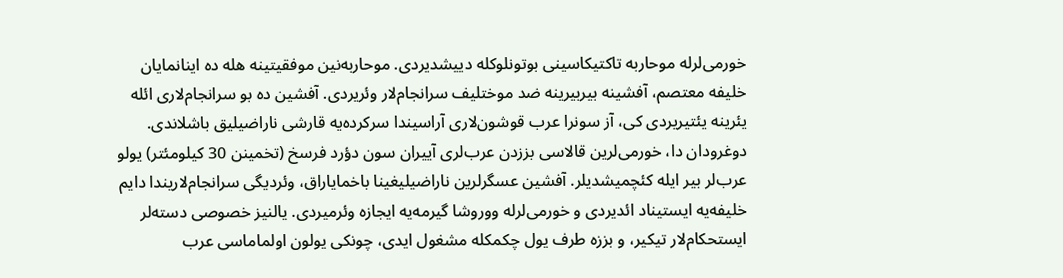خورمی‌لرله موحاربه تاکتیکاسینی بوتونلوکله دییشدیردی. موحاربه‌نین موفقیتینه هله ده اینانمایان خلیفه معتصم، آفشینه بیربیرینه ضد موختلیف سرانجام‌لار وئریردی. آفشین ده بو سرانجام‌لاری ائله یئرینه یئتیریردی کی، آز سونرا عرب قوشون‌لاری آراسیندا سرکرده‌یه قارشی ناراضیلیق باشلاندی. دوغرودان دا، خورمی‌لرین قالاسی بززدن عرب‌لری آییران سون دؤرد فرسخ (تخمینن 30 کیلومئتر) یولو عرب‌لر بیر ایله کئچمیشد‌یلر. آفشین عسگرلرین ناراضیلیغینا باخمایا‌راق، وئردیگی سرانجام‌لاریندا دایم خلیفه‌یه ایستیناد ائدیردی و خورمی‌لرله ووروشا گیرمه‌یه ایجازه وئرمیردی. یالنیز خصوصی دسته‌لر ایستحکام‌لار تیکیر، و بززه طرف یول چکمکله مشغول ایدی، چونکی یولون اولماماسی عرب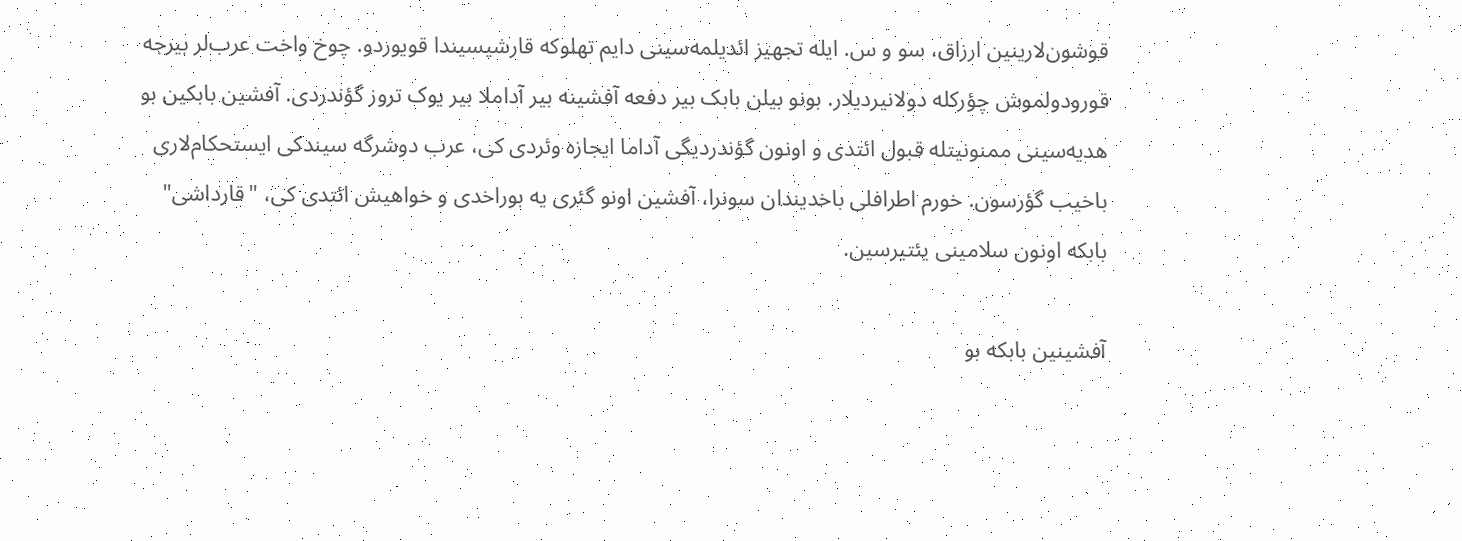قوشون‌لارینین ارزاق، سو و س. ایله تجهیز ائدیلمه‌سینی دایم تهلوکه قارشیسیندا قویوردو. چوخ واخت عرب‌لر بیرجه قورودولموش چؤرکله دولانیردیلار. بونو بیلن بابک بیر دفعه آفشینه بیر آداملا بیر یوک تروز گؤندردی. آفشین بابکین بو هدیه‌سینی ممنونیتله قبول ائتدی و اونون گؤندردیگی آداما ایجازه وئردی کی، عرب دوشرگه ‌سیندکی ایستحکام‌لاری باخیب گؤرسون. خورم اطرافلی باخدیندان سونرا، آفشین اونو گئری یه بوراخدی و خواهیش ائتدی کی، "قارداشی" بابکه اونون سلامینی یئتیرسین.

آفشینین بابکه بو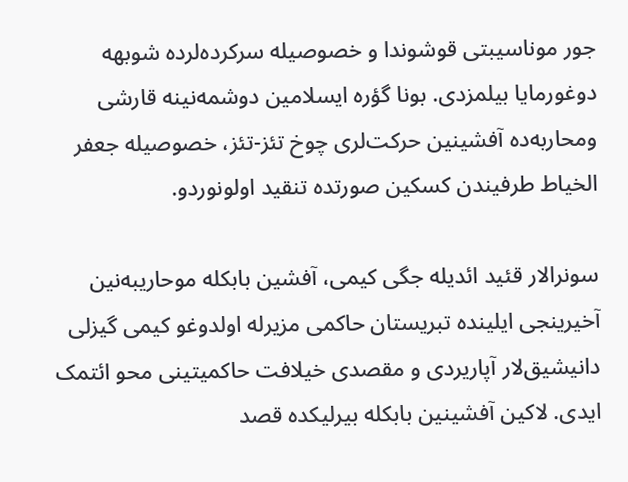جور موناسیبتی قوشوندا و خصوصیله سرکرده‌لرده شوبهه دوغورمایا بیلمزدی. بونا گؤره ایسلامین دوشمه‌نینه قارشی ومحاربه‌ده آفشینین حرکت‌لری چوخ تئز-تئز، خصوصیله جعفر الخیاط طرفیندن کسکین صورتده تنقید اولونوردو.

سونرا‌لار قئید ائدیله جگی کیمی، آفشین بابکله موحاریبه‌نین آخیرینجی ایلینده تبریستان حاکمی مزیرله اولدوغو کیمی گیزلی دانیشیق‌لار آپاریردی و مقصدی خیلافت حاکمیتینی محو ائتمک ایدی. لاکین آفشینین بابکله بیرلیکده قصد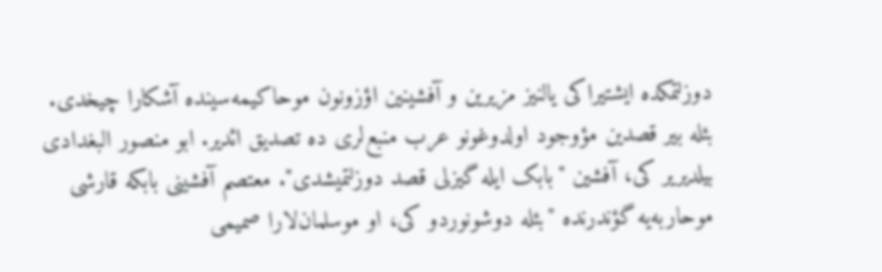دوزلتمکده ایشتیراکی یالنیز مزیرین و آفشینین اؤزونون موحاکیمه‌سینده آشکارا چیخدی. بئله بیر قصدین مؤوجود اولدوغونو عرب منبع‌لری ده تصدیق ائدیر. ابو منصور البغدادی بیلدیریر کی، آفشین "بابک ایله گیزلی قصد دوزلتمیشدی". معتصم آفشینی بابکه قارشی موحاربه‌یه گؤندرنده "بئله دوشونوردو کی، او موسلمان‌لارا صمیمی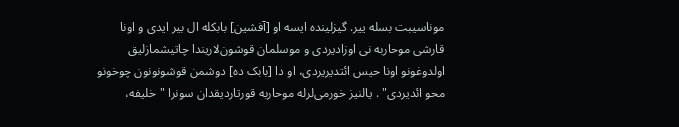موناسیبت بسله ییر. گیزلینده ایسه او [آفشین] بابکله ال بیر ایدی و اونا قارشی موحاربه نی اوزادیردی و موسلمان قوشون‌لاریندا چاتیشمازلیق اولدوغونو اونا حیس ائتدیریردی، او دا [بابک ده] دوشمن قوشونونون چوخونو محو ائدیردی" . یالنیز خورمی‌لرله موحاربه قورتاردیقدان سونرا "خلیفه،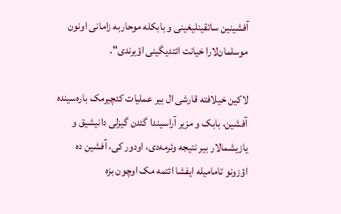آفشینین ساتقینلیغینی و بابکله موحاربه زامانی اونون موسلمان‌لارا خیانت ائتدیگینی اؤیرندی".

لاکین خیلافته قارشی ال بیر عملیات کئچیرمک باره‌سینده آفشین، بابک و مزیر آراسیندا گئدن گیزلی دانیشیق و یازیشما‌لار بیر نتیجه وئرمه‌دی، اودور کی، آفشین ده اؤزونو تامامیله ایفشا ائتمه مک اوچون بزه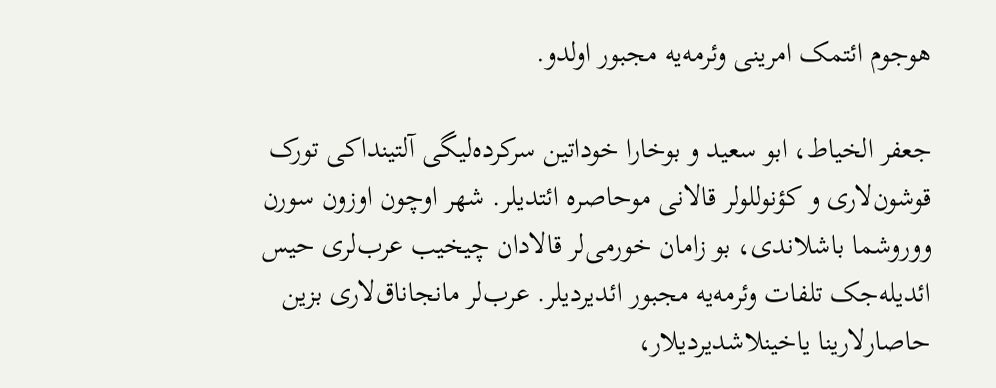هوجوم ائتمک امرینی وئرمه‌یه مجبور اولدو.

جعفر الخیاط، ابو سعید و بوخارا خوداتین سرکرده‌لیگی آلتینداکی تورک قوشون‌لاری و کؤنوللولر قالانی موحاصره ائتدیلر. شهر اوچون اوزون سورن ووروشما باشلاندی، بو زامان خورمی‌لر قالا‌دان چیخیب عرب‌لری حیس ائدیله‌جک تلفات وئرمه‌یه مجبور ائدیردیلر. عرب‌لر مانجاناق‌لاری بزین حاصارلارینا یاخینلاشدیردیلار،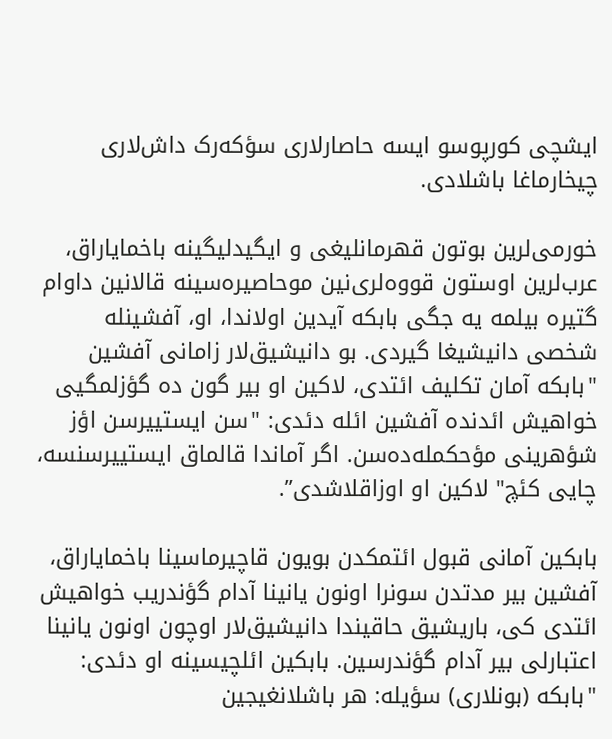ایشچی کورپوسو ایسه حاصارلاری سؤکه‌رک داش‌لاری چیخارماغا باشلادی.

خورمی‌لرین بوتون قهرمانلیغی و ایگیدلیگینه باخمایا‌راق، عرب‌لرین اوستون قووه‌لری‌نین موحاصیره‌سینه قالانین داوام گتیره بیلمه یه جگی بابکه آیدین اولاندا، او، آفشینله شخصی دانیشیغا گیردی. بو دانیشیق‌لار زامانی آفشین "بابکه آمان تکلیف ائتدی، لاکین او بیر گون ده گؤزلمگیی خواهیش ائدنده آفشین ائله دئدی: "سن ایستییرسن اؤز شؤهرینی مؤحکمله‌ده‌سن. اگر آماندا قالماق ایستییرسنسه، چایی کئچ" لاکین او اوزاقلاشدی”.

بابکین آمانی قبول ائتمکدن بویون قاچیرماسینا باخمایا‌راق، آفشین بیر مدتدن سونرا اونون یانینا آدام گؤندریب خواهیش ائتدی کی، باریشیق حاقیندا دانیشیق‌لار اوچون اونون یانینا اعتبارلی بیر آدام گؤندرسین. بابکین ائلچیسینه او دئدی: "بابکه (بونلاری) سؤیله: هر باشلانغیجین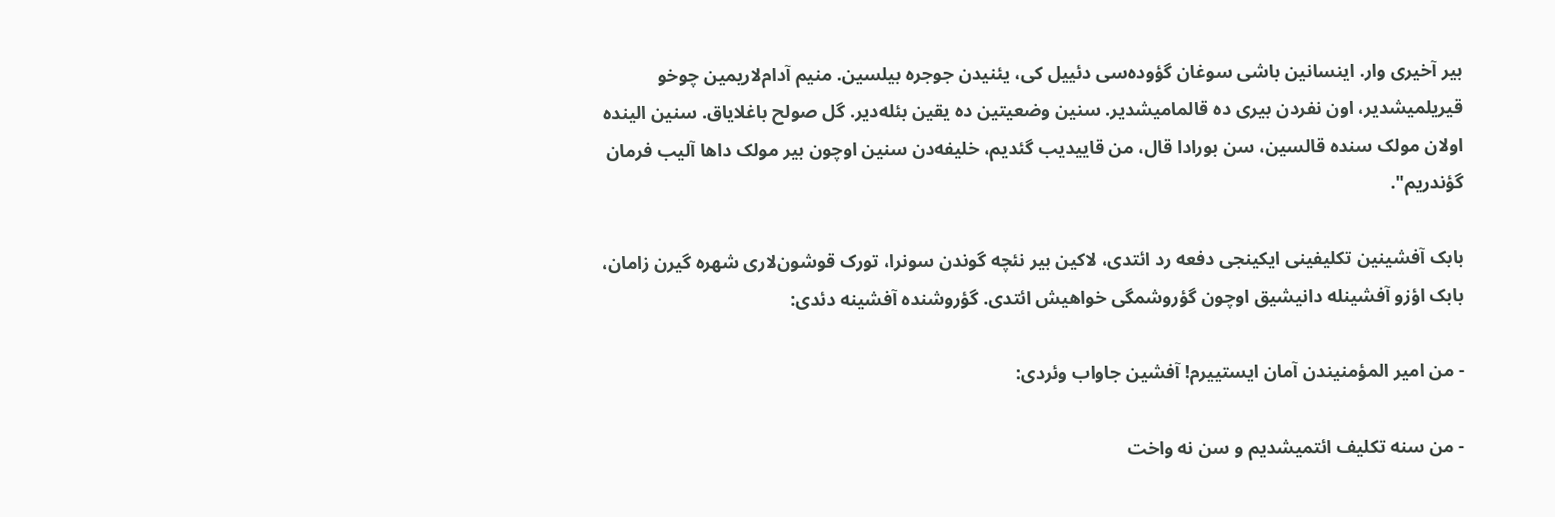بیر آخیری وار. اینسانین باشی سوغان گؤوده‌سی دئییل کی، یئنیدن جوجره بیلسین. منیم آدام‌لاریمین چوخو قیریلمیشدیر، اون نفردن بیری ده قالمامیشدیر. سنین وضعیتین ده یقین بئله‌دیر. گل صولح باغلایاق. سنین الینده اولان مولک سنده قالسین، سن بورادا قال، من قاییدیب گئدیم، خلیفه‌دن سنین اوچون بیر مولک داها آلیب فرمان گؤندریم".

بابک آفشینین تکلیفینی ایکینجی دفعه رد ائتدی، لاکین بیر نئچه گوندن سونرا، تورک قوشون‌لاری شهره گیرن زامان، بابک اؤزو آفشینله دانیشیق اوچون گؤروشمگی خواهیش ائتدی. گؤروشنده آفشینه دئدی:

- من امیر المؤمنیندن آمان ایستییرم! آفشین جاواب وئردی:

- من سنه تکلیف ائتمیشدیم و سن نه واخت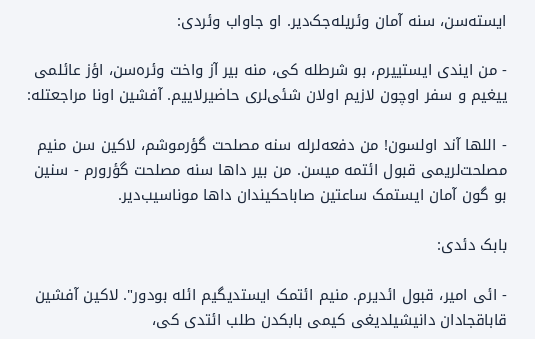ایسته‌سن، سنه آمان وئریله‌جک‌دیر. او جاواب وئردی:

- من ایندی ایستییرم، بو شرطله کی، منه بیر آز واخت وئره‌سن، اؤز عائلمی ییغیم و سفر اوچون لازیم اولان شئی‌لری حاضیرلاییم. آفشین اونا مراجعتله:

- اللها آند اولسون! من دفعه‌لرله سنه مصلحت گؤرموشم، لاکین سن منیم مصلحت‌لریمی قبول ائتمه میسن. من بیر داها سنه مصلحت گؤرورم - سنین بو گون آمان ایستمک ساعتین صاباحکیندان داها موناسیب‌دیر.

بابک دئدی:

- ائی امیر، قبول ائدیرم. منیم ائتمک ایستدیگیم ائله بودور". لاکین آفشین قاباقجا‌دان دانیشیلدیغی کیمی بابکدن طلب ائتدی کی،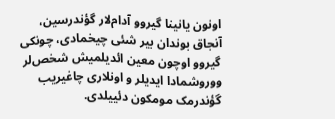اونون یانینا گیروو آدام‌لار گؤندرسین، آنجاق بوندان بیر شئی چیخمادی، چونکی گیروو اوچون معین ائدیلمیش شخص‌لر ووروشمادا ایدیلر و اونلاری چاغیریب گؤندرمک مومکون دئییلدی.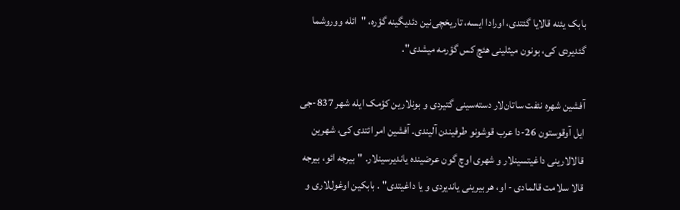بابک یئنه قالایا گئتدی، اورادا ایسه، تاریخچی‌نین دئدیگینه گؤره، "ائله ووروشما گئدیردی کی، بونون میثلینی هئچ کس گؤرمه میشدی".

آفشین شهره نئفت ساتان‌لار دسته‌سینی گتیردی و بونلارین کؤمک ایله شهر 837-جی ایل آوقوستون 26-دا عرب قوشونو طرفیندن آلیندی. آفشین امر ائتدی کی، شهرین قالا‌لارینی داغیتسینلار و شهری اوچ گون عرضینده یاندیرسینلار. "بیرجه ائو، بیرجه قالا سلامت قالمادی - او، هر بیرینی یاندیردی و یا داغیتدی" . بابکین اوغول‌لاری و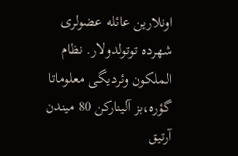اونلارین عائله عضو‌لری شهرده توتولدولار. نظام الملکون وئردیگی معلوماتا گؤره،بز آلینارکن 80 میندن آرتیق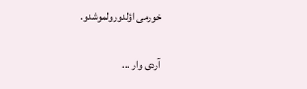خورمی اؤلدورولموشدو.

آردی وار ...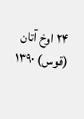۲۴ اوخ آتان (قوس) ۱۳۹۰